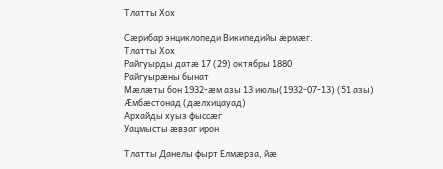Тлатты Хох

Сæрибар энциклопеди Википедийы æрмæг.
Тлатты Хох
Райгуырды датæ 17 (29) октябры 1880
Райгуырæны бынат
Мæлæты бон 1932-æм азы 13 июлы(1932-07-13) (51 азы)
Æмбæстонад (дæлхицауад)
Архайды хуыз фыссæг
Уацмысты æвзаг ирон

Тлатты Данелы фырт Елмæрза, йæ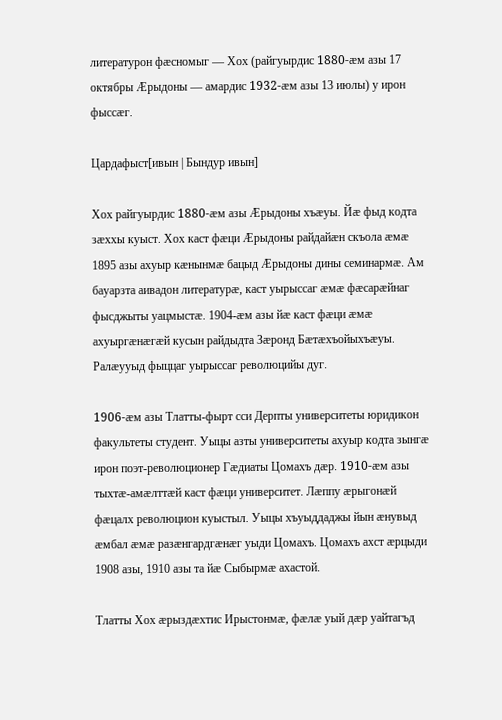литературон фæсномыг — Хох (райгуырдис 1880-æм азы 17 октябры Æрыдоны — амардис 1932-æм азы 13 июлы) у ирон фыссæг.

Цардафыст[ивын | Бындур ивын]

Хох райгуырдис 1880-æм азы Æрыдоны хъæуы. Йæ фыд кодта зæххы куыст. Хох каст фæци Æрыдоны райдайæн скъола æмæ 1895 азы ахуыр кæнынмæ бацыд Æрыдоны дины семинармæ. Ам бауарзта аивадон литературæ, каст уырыссаг æмæ фæсарæйнаг фысджыты уацмыстæ. 1904-æм азы йæ каст фæци æмæ ахуыргæнæгæй кусын райдыдта Зæронд Бæтæхъойыхъæуы. Ралæууыд фыццаг уырыссаг революцийы дуг.

1906-æм азы Тлатты-фырт сси Дерпты университеты юридикон факультеты студент. Уыцы азты университеты ахуыр кодта зынгæ ирон поэт-революционер Гæдиаты Цомахъ дæр. 1910-æм азы тыхтæ-амæлттæй каст фæци университет. Лæппу æрыгонæй фæцалх революцион куыстыл. Уыцы хъуыддаджы йын æнувыд æмбал æмæ разæнгардгæнæг уыди Цомахъ. Цомахъ ахст æрцыди 1908 азы, 1910 азы та йæ Сыбырмæ ахастой.

Тлатты Хох æрыздæхтис Ирыстонмæ, фæлæ уый дæр уайтагъд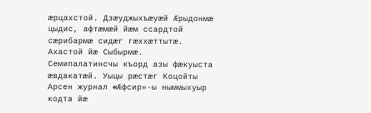æрцахстой. Дзæуджыхъæуæй Æрыдонмæ цыдис, афтæмæй йæм ссардтой сæрибармæ сидæг гæххæттытæ. Ахастой йæ Сыбырмæ. Семипалатинсчы къорд азы фæкуыста æвдакатæй. Уыцы рæстæг Коцойты Арсен журнал «Æфсир»-ы ныммыхуыр кодта йæ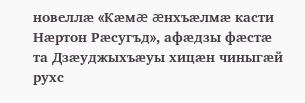новеллæ «Кæмæ æнхъæлмæ касти Нæртон Рæсугъд», афæдзы фæстæ та Дзæуджыхъæуы хицæн чиныгæй рухс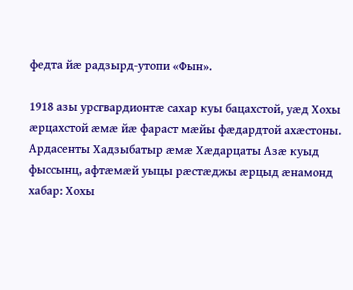федта йæ радзырд-утопи «Фын».

1918 азы урсгвардионтæ сахар куы бацахстой, уæд Хохы æрцахстой æмæ йæ фараст мæйы фæдардтой ахæстоны. Ардасенты Хадзыбатыр æмæ Хæдарцаты Азæ куыд фыссынц, афтæмæй уыцы рæстæджы æрцыд æнамонд хабар: Хохы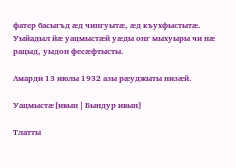фатер басыгъд æд чингуытæ, æд къухфыстытæ. Уыйадыл йæ уацмыстæй уæды онг мыхуыры чи нæ рацыд, уыдон фесæфтысты.

Амарди 13 июлы 1932 азы рæуджыты низæй.

Уацмыстæ[ивын | Бындур ивын]

Тлатты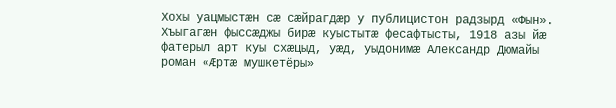Хохы уацмыстæн сæ сæйрагдæр у публицистон радзырд «Фын». Хъыгагæн фыссæджы бирæ куыстытæ фесафтысты, 1918 азы йæ фатерыл арт куы схæцыд, уæд, уыдонимæ Александр Дюмайы роман «Æртæ мушкетёры»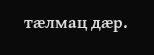тæлмац дæр.